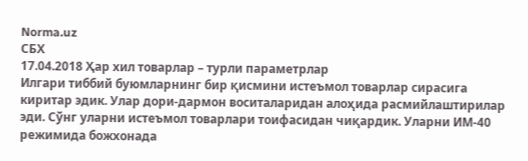Norma.uz
СБХ
17.04.2018 Ҳар хил товарлар – турли параметрлар
Илгари тиббий буюмларнинг бир қисмини истеъмол товарлар сирасига киритар эдик. Улар дори-дармон воситаларидан алоҳида расмийлаштирилар эди. Сўнг уларни истеъмол товарлари тоифасидан чиқардик. Уларни ИМ-40 режимида божхонада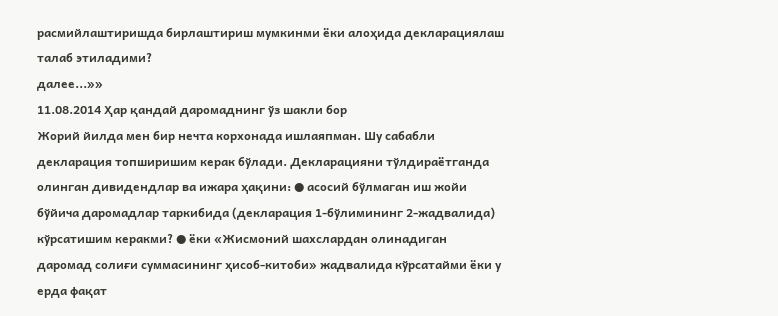расмийлаштиришда бирлаштириш мумкинми ёки алоҳида декларациялаш талаб этиладими?
далее...»»
11.08.2014 Ҳар қандай даромаднинг ўз шакли бор
Жорий йилда мен бир нечта корхонада ишлаяпман. Шу сабабли декларация топширишим керак бўлади. Декларацияни тўлдираётганда олинган дивидендлар ва ижара ҳақини: ● асосий бўлмаган иш жойи бўйича даромадлар таркибида (декларация 1-бўлимининг 2-жадвалида) кўрсатишим керакми? ● ёки «Жисмоний шахслардан олинадиган даромад солиғи суммасининг ҳисоб-китоби» жадвалида кўрсатайми ёки у ерда фақат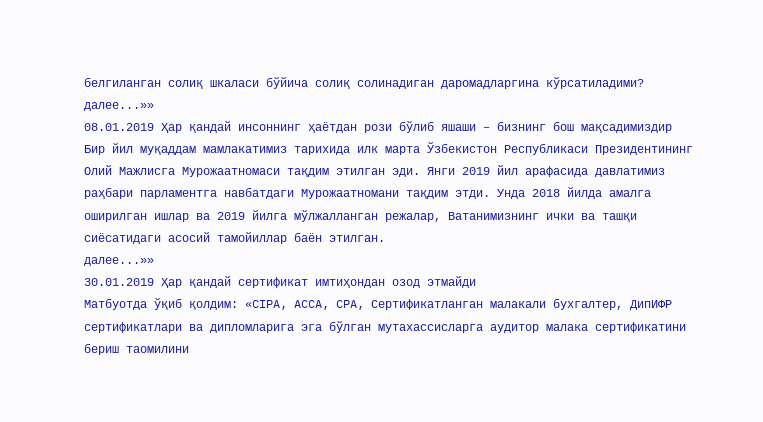белгиланган солиқ шкаласи бўйича солиқ солинадиган даромадларгина кўрсатиладими?
далее...»»
08.01.2019 Ҳар қандай инсоннинг ҳаётдан рози бўлиб яшаши – бизнинг бош мақсадимиздир
Бир йил муқаддам мамлакатимиз тарихида илк марта Ўзбекистон Республикаси Президентининг Олий Мажлисга Мурожаатномаси тақдим этилган эди. Янги 2019 йил арафасида давлатимиз раҳбари парламентга навбатдаги Мурожаатномани тақдим этди. Унда 2018 йилда амалга оширилган ишлар ва 2019 йилга мўлжалланган режалар, Ватанимизнинг ички ва ташқи сиёсатидаги асосий тамойиллар баён этилган.
далее...»»
30.01.2019 Ҳар қандай сертификат имтиҳондан озод этмайди
Матбуотда ўқиб қолдим: «CIPA, ACCA, CPA, Сертификатланган малакали бухгалтер, ДипИФР сертификатлари ва дипломларига эга бўлган мутахассисларга аудитор малака сертификатини бериш таомилини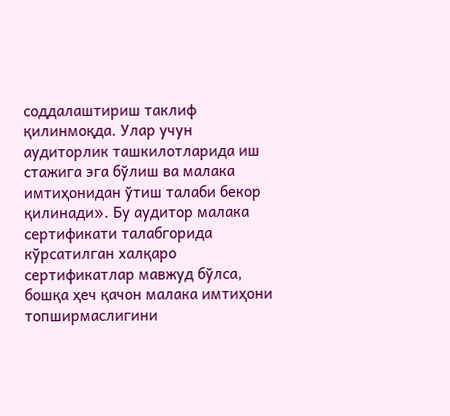соддалаштириш таклиф қилинмоқда. Улар учун аудиторлик ташкилотларида иш стажига эга бўлиш ва малака имтиҳонидан ўтиш талаби бекор қилинади». Бу аудитор малака сертификати талабгорида кўрсатилган халқаро сертификатлар мавжуд бўлса, бошқа ҳеч қачон малака имтиҳони топширмаслигини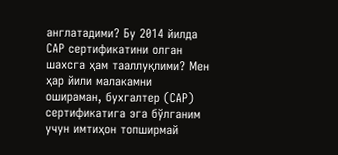англатадими? Бу 2014 йилда САР сертификатини олган шахсга ҳам тааллуқлими? Мен ҳар йили малакамни ошираман, бухгалтер (САР) сертификатига эга бўлганим учун имтиҳон топширмай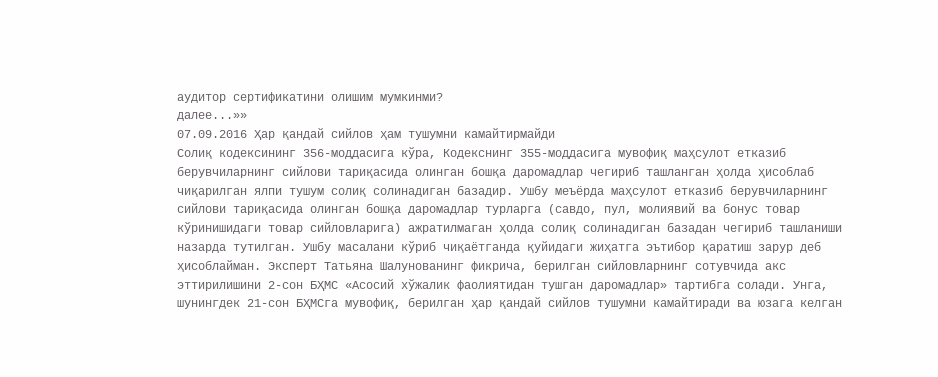аудитор сертификатини олишим мумкинми?
далее...»»
07.09.2016 Ҳар қандай сийлов ҳам тушумни камайтирмайди
Солиқ кодексининг 356-моддасига кўра, Кодекснинг 355-моддасига мувофиқ маҳсулот етказиб берувчиларнинг сийлови тариқасида олинган бошқа даромадлар чегириб ташланган ҳолда ҳисоблаб чиқарилган ялпи тушум солиқ солинадиган базадир. Ушбу меъёрда маҳсулот етказиб берувчиларнинг сийлови тариқасида олинган бошқа даромадлар турларга (савдо, пул, молиявий ва бонус товар кўринишидаги товар сийловларига) ажратилмаган ҳолда солиқ солинадиган базадан чегириб ташланиши назарда тутилган. Ушбу масалани кўриб чиқаётганда қуйидаги жиҳатга эътибор қаратиш зарур деб ҳисоблайман. Эксперт Татьяна Шалунованинг фикрича, берилган сийловларнинг сотувчида акс эттирилишини 2-сон БҲМС «Асосий хўжалик фаолиятидан тушган даромадлар» тартибга солади. Унга, шунингдек 21-сон БҲМСга мувофиқ, берилган ҳар қандай сийлов тушумни камайтиради ва юзага келган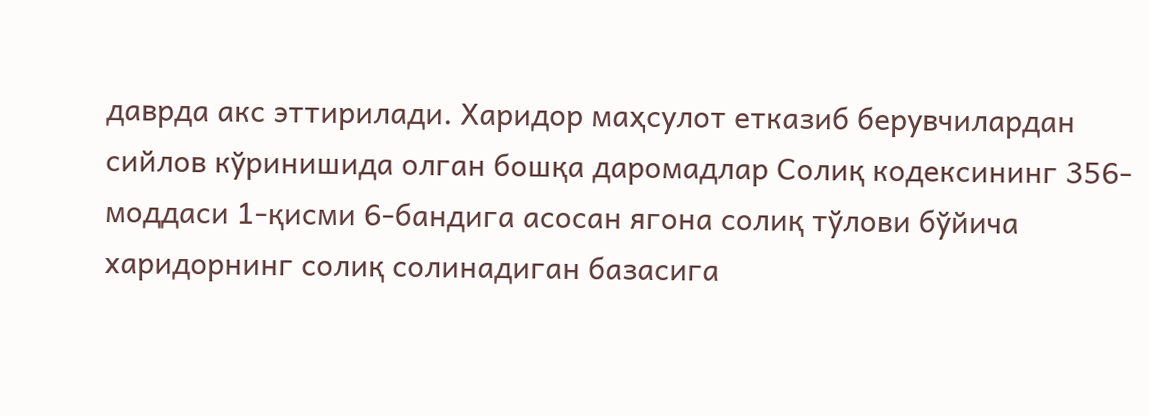даврда акс эттирилади. Харидор маҳсулот етказиб берувчилардан сийлов кўринишида олган бошқа даромадлар Солиқ кодексининг 356-моддаси 1-қисми 6-бандига асосан ягона солиқ тўлови бўйича харидорнинг солиқ солинадиган базасига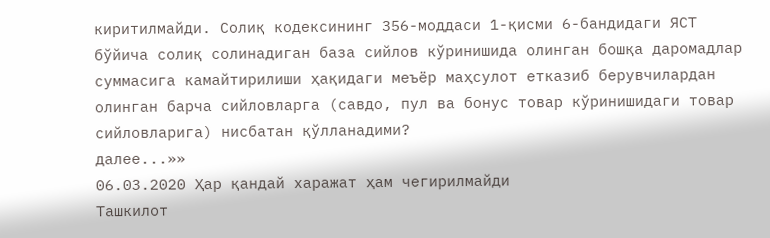киритилмайди. Солиқ кодексининг 356-моддаси 1-қисми 6-бандидаги ЯСТ бўйича солиқ солинадиган база сийлов кўринишида олинган бошқа даромадлар суммасига камайтирилиши ҳақидаги меъёр маҳсулот етказиб берувчилардан олинган барча сийловларга (савдо, пул ва бонус товар кўринишидаги товар сийловларига) нисбатан қўлланадими?
далее...»»
06.03.2020 Ҳар қандай харажат ҳам чегирилмайди
Ташкилот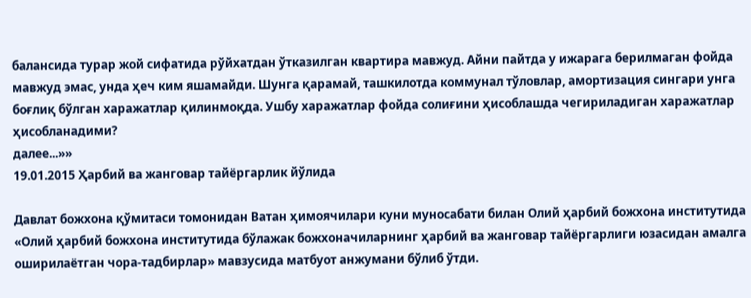балансида турар жой сифатида рўйхатдан ўтказилган квартира мавжуд. Айни пайтда у ижарага берилмаган фойда мавжуд эмас, унда ҳеч ким яшамайди. Шунга қарамай, ташкилотда коммунал тўловлар, амортизация сингари унга боғлиқ бўлган харажатлар қилинмоқда. Ушбу харажатлар фойда солиғини ҳисоблашда чегириладиган харажатлар ҳисобланадими?
далее...»»
19.01.2015 Ҳарбий ва жанговар тайёргарлик йўлида

Давлат божхона қўмитаси томонидан Ватан ҳимоячилари куни муносабати билан Олий ҳарбий божхона институтида «Олий ҳарбий божхона институтида бўлажак божхоначиларнинг ҳарбий ва жанговар тайёргарлиги юзасидан амалга оширилаётган чора-тадбирлар» мавзусида матбуот анжумани бўлиб ўтди.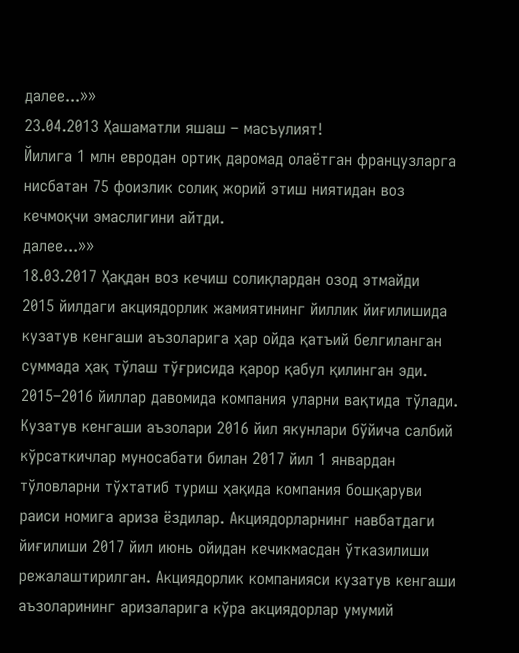далее...»»
23.04.2013 Ҳашаматли яшаш – масъулият!
Йилига 1 млн евродан ортиқ даромад олаётган французларга нисбатан 75 фоизлик солиқ жорий этиш ниятидан воз кечмоқчи эмаслигини айтди.
далее...»»
18.03.2017 Ҳақдан воз кечиш солиқлардан озод этмайди
2015 йилдаги акциядорлик жамиятининг йиллик йиғилишида кузатув кенгаши аъзоларига ҳар ойда қатъий белгиланган суммада ҳақ тўлаш тўғрисида қарор қабул қилинган эди. 2015–2016 йиллар давомида компания уларни вақтида тўлади. Кузатув кенгаши аъзолари 2016 йил якунлари бўйича салбий кўрсаткичлар муносабати билан 2017 йил 1 январдан тўловларни тўхтатиб туриш ҳақида компания бошқаруви раиси номига ариза ёздилар. Акциядорларнинг навбатдаги йиғилиши 2017 йил июнь ойидан кечикмасдан ўтказилиши режалаштирилган. Акциядорлик компанияси кузатув кенгаши аъзоларининг аризаларига кўра акциядорлар умумий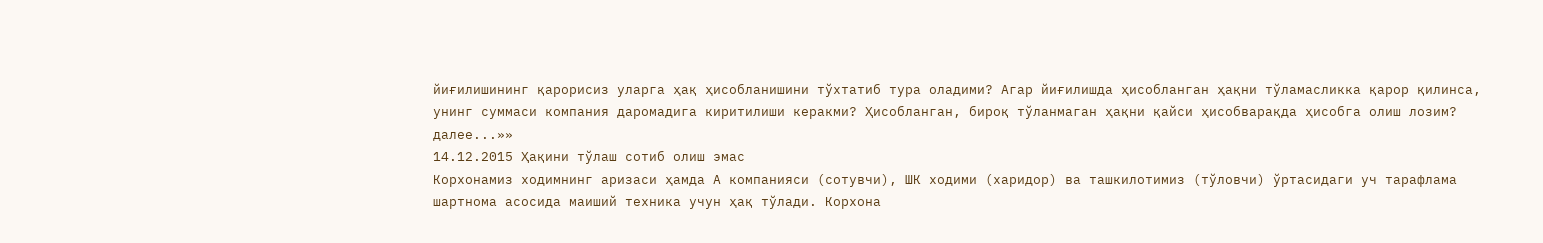йиғилишининг қарорисиз уларга ҳақ ҳисобланишини тўхтатиб тура оладими? Агар йиғилишда ҳисобланган ҳақни тўламасликка қарор қилинса, унинг суммаси компания даромадига киритилиши керакми? Ҳисобланган, бироқ тўланмаган ҳақни қайси ҳисобварақда ҳисобга олиш лозим?
далее...»»
14.12.2015 Ҳақини тўлаш сотиб олиш эмас
Корхонамиз ходимнинг аризаси ҳамда А компанияси (сотувчи), ШК ходими (харидор) ва ташкилотимиз (тўловчи) ўртасидаги уч тарафлама шартнома асосида маиший техника учун ҳақ тўлади. Корхона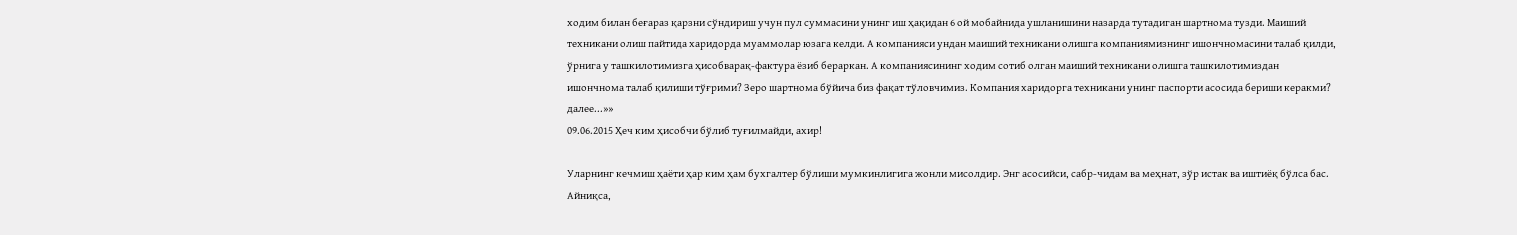ходим билан беғараз қарзни сўндириш учун пул суммасини унинг иш ҳақидан 6 ой мобайнида ушланишини назарда тутадиган шартнома тузди. Маиший техникани олиш пайтида харидорда муаммолар юзага келди. А компанияси ундан маиший техникани олишга компаниямизнинг ишончномасини талаб қилди, ўрнига у ташкилотимизга ҳисобварақ-фактура ёзиб бераркан. А компаниясининг ходим сотиб олган маиший техникани олишга ташкилотимиздан ишончнома талаб қилиши тўғрими? Зеро шартнома бўйича биз фақат тўловчимиз. Компания харидорга техникани унинг паспорти асосида бериши керакми?
далее...»»
09.06.2015 Ҳеч ким ҳисобчи бўлиб туғилмайди, ахир!

Уларнинг кечмиш ҳаёти ҳар ким ҳам бухгалтер бўлиши мумкинлигига жонли мисолдир. Энг асосийси, сабр-чидам ва меҳнат, зўр истак ва иштиёқ бўлса бас. Айниқса,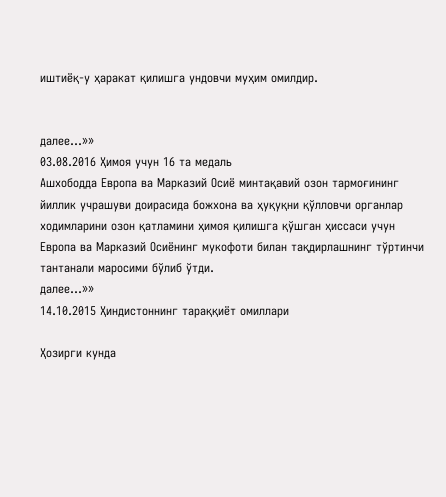иштиёқ-у ҳаракат қилишга ундовчи муҳим омилдир.


далее...»»
03.08.2016 Ҳимоя учун 16 та медаль
Ашхободда Европа ва Марказий Осиё минтақавий озон тармоғининг йиллик учрашуви доирасида божхона ва ҳуқуқни қўлловчи органлар ходимларини озон қатламини ҳимоя қилишга қўшган ҳиссаси учун Европа ва Марказий Осиёнинг мукофоти билан тақдирлашнинг тўртинчи тантанали маросими бўлиб ўтди.
далее...»»
14.10.2015 Ҳиндистоннинг тараққиёт омиллари

Ҳозирги кунда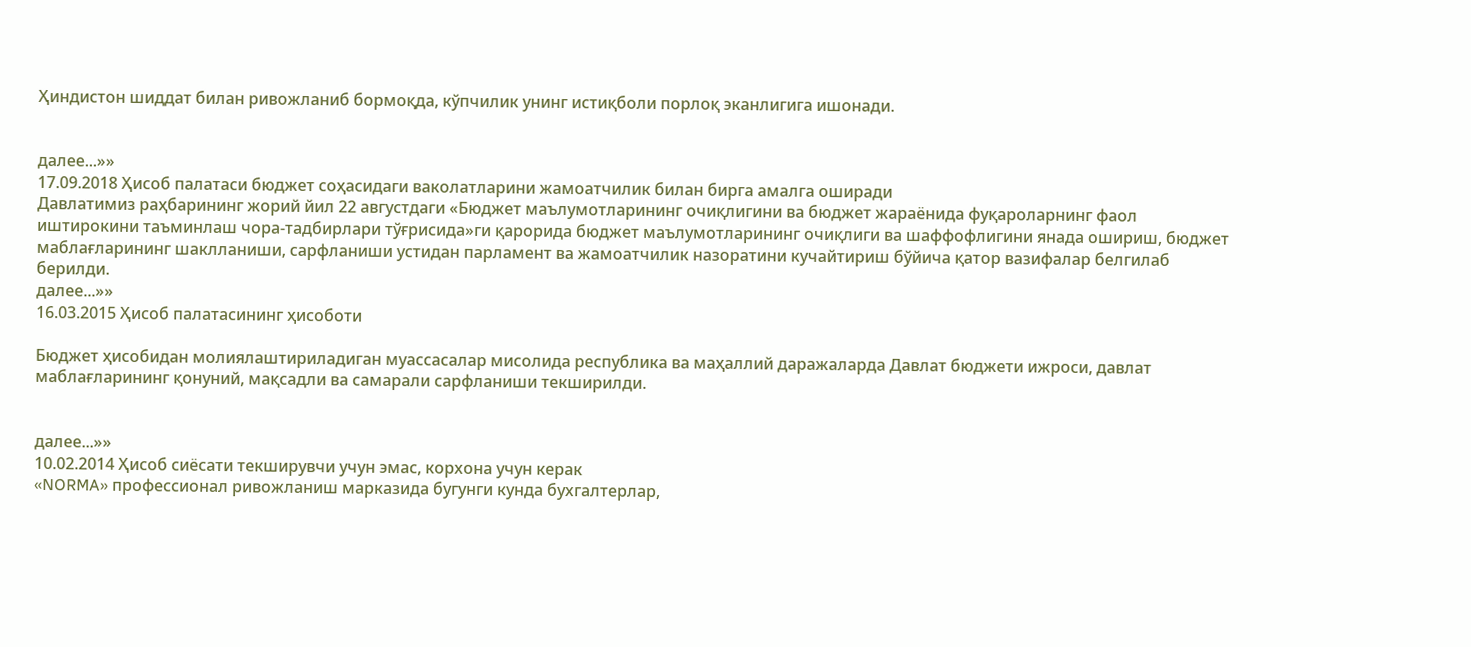Ҳиндистон шиддат билан ривожланиб бормоқда, кўпчилик унинг истиқболи порлоқ эканлигига ишонади.


далее...»»
17.09.2018 Ҳисоб палатаси бюджет соҳасидаги ваколатларини жамоатчилик билан бирга амалга оширади
Давлатимиз раҳбарининг жорий йил 22 августдаги «Бюджет маълумотларининг очиқлигини ва бюджет жараёнида фуқароларнинг фаол иштирокини таъминлаш чора-тадбирлари тўғрисида»ги қарорида бюджет маълумотларининг очиқлиги ва шаффофлигини янада ошириш, бюджет маблағларининг шаклланиши, сарфланиши устидан парламент ва жамоатчилик назоратини кучайтириш бўйича қатор вазифалар белгилаб берилди.
далее...»»
16.03.2015 Ҳисоб палатасининг ҳисоботи

Бюджет ҳисобидан молиялаштириладиган муассасалар мисолида республика ва маҳаллий даражаларда Давлат бюджети ижроси, давлат маблағларининг қонуний, мақсадли ва самарали сарфланиши текширилди.


далее...»»
10.02.2014 Ҳисоб сиёсати текширувчи учун эмас, корхона учун керак
«NORMA» профессионал ривожланиш марказида бугунги кунда бухгалтерлар,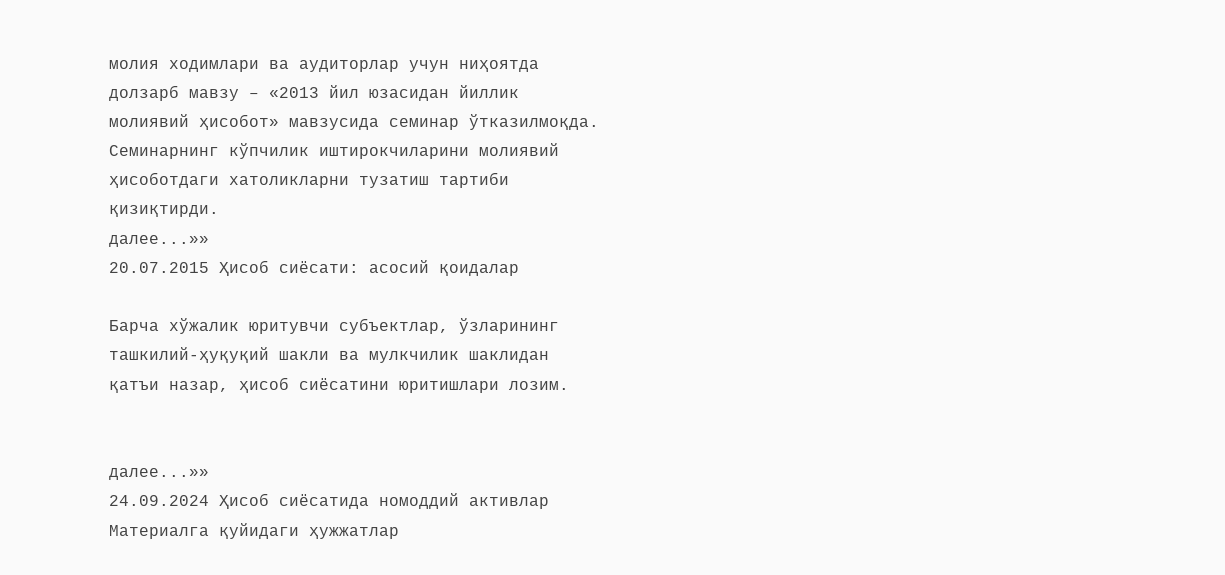молия ходимлари ва аудиторлар учун ниҳоятда долзарб мавзу – «2013 йил юзасидан йиллик молиявий ҳисобот» мавзусида семинар ўтказилмоқда. Семинарнинг кўпчилик иштирокчиларини молиявий ҳисоботдаги хатоликларни тузатиш тартиби қизиқтирди.
далее...»»
20.07.2015 Ҳисоб сиёсати: асосий қоидалар

Барча хўжалик юритувчи субъектлар, ўзларининг ташкилий-ҳуқуқий шакли ва мулкчилик шаклидан қатъи назар, ҳисоб сиёсатини юритишлари лозим.


далее...»»
24.09.2024 Ҳисоб сиёсатида номоддий активлар
Материалга қуйидаги ҳужжатлар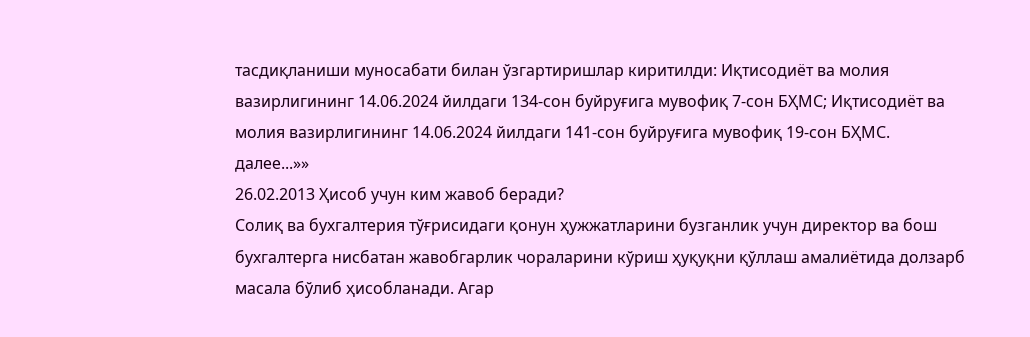тасдиқланиши муносабати билан ўзгартиришлар киритилди: Иқтисодиёт ва молия вазирлигининг 14.06.2024 йилдаги 134-сон буйруғига мувофиқ 7-сон БҲМС; Иқтисодиёт ва молия вазирлигининг 14.06.2024 йилдаги 141-сон буйруғига мувофиқ 19-сон БҲМС.
далее...»»
26.02.2013 Ҳисоб учун ким жавоб беради?
Cолиқ ва бухгалтерия тўғрисидаги қонун ҳужжатларини бузганлик учун директор ва бош бухгалтерга нисбатан жавобгарлик чораларини кўриш ҳуқуқни қўллаш амалиётида долзарб масала бўлиб ҳисобланади. Агар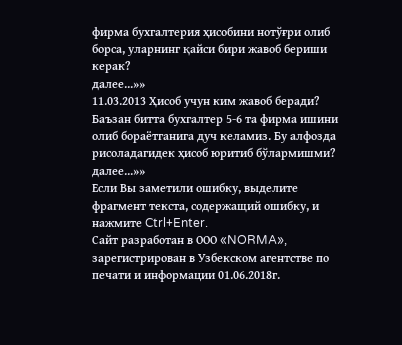фирма бухгалтерия ҳисобини нотўғри олиб борса, уларнинг қайси бири жавоб бериши керак?
далее...»»
11.03.2013 Ҳисоб учун ким жавоб беради?
Баъзан битта бухгалтер 5-6 та фирма ишини олиб бораётганига дуч келамиз. Бу алфозда рисоладагидек ҳисоб юритиб бўлармишми?
далее...»»
Если Вы заметили ошибку, выделите фрагмент текста, содержащий ошибку, и нажмите Ctrl+Enter.
Сайт разработан в ООО «NORMA», зарегистрирован в Узбекском агентстве по печати и информации 01.06.2018г.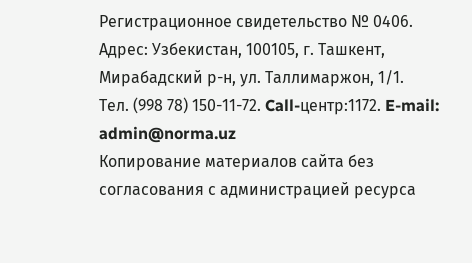Регистрационное свидетельство № 0406.
Адрес: Узбекистан, 100105, г. Ташкент, Мирабадский р-н, ул. Таллимаржон, 1/1.
Тел. (998 78) 150-11-72. Call-центр:1172. E-mail: admin@norma.uz
Копирование материалов сайта без согласования с администрацией ресурса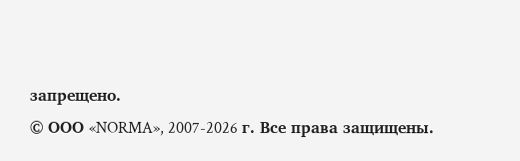запрещено.
© ООО «NORMA», 2007-2026 г. Все права защищены.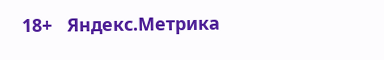18+   Яндекс.Метрика